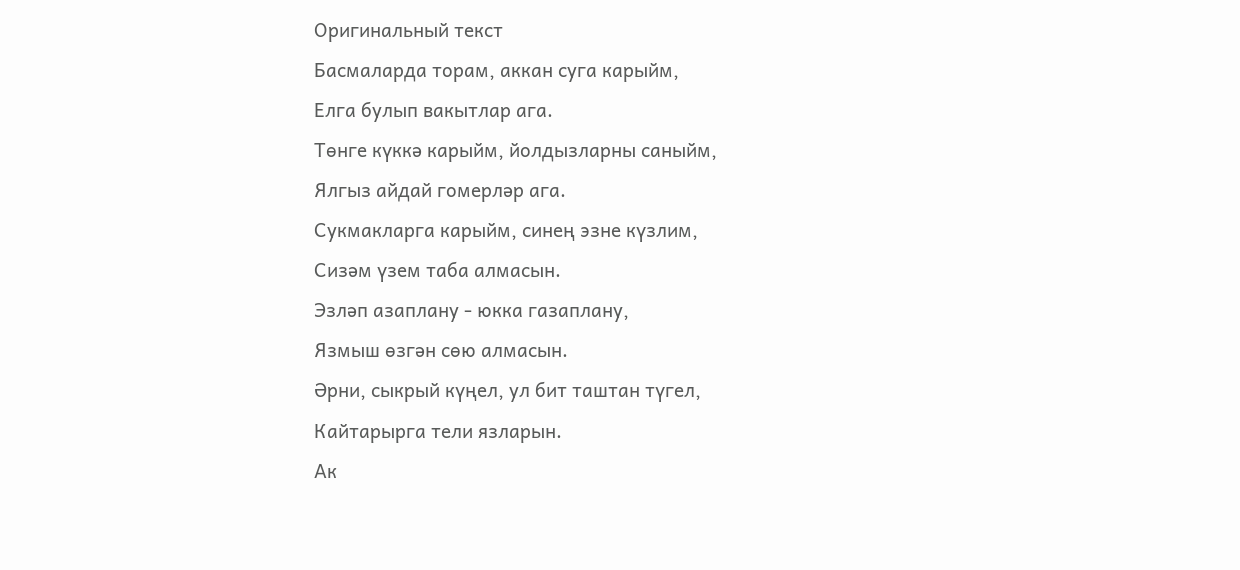Оригинальный текст
Басмаларда торам, аккан суга карыйм,
Елга булып вакытлар ага.
Төнге күккә карыйм, йолдызларны саныйм,
Ялгыз айдай гомерләр ага.
Сукмакларга карыйм, синең эзне күзлим,
Сизәм үзем таба алмасын.
Эзләп азаплану - юкка газаплану,
Язмыш өзгән сөю алмасын.
Әрни, сыкрый күңел, ул бит таштан түгел,
Кайтарырга тели язларын.
Ак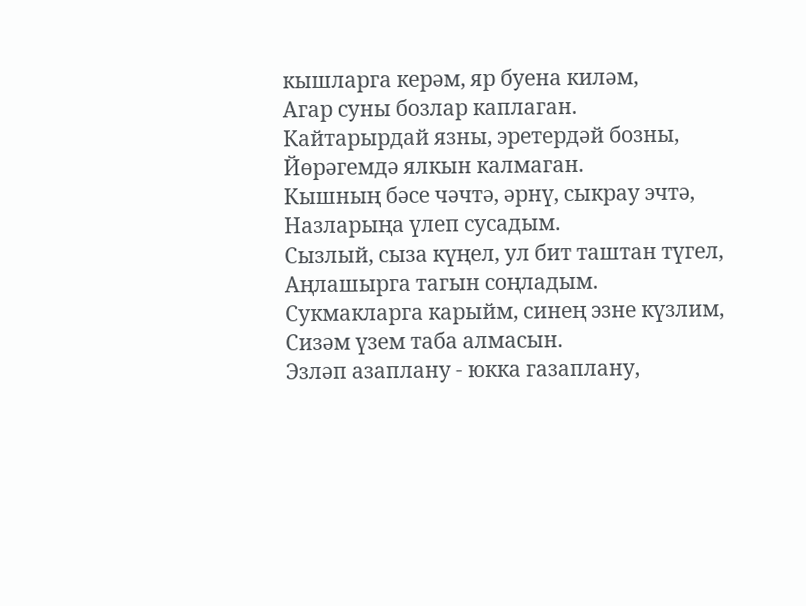кышларга керәм, яр буена киләм,
Агар суны бозлар каплаган.
Кайтарырдай язны, эретердәй бозны,
Йөрәгемдә ялкын калмаган.
Кышның бәсе чәчтә, әрнү, сыкрау эчтә,
Назларыңа үлеп сусадым.
Сызлый, сыза күңел, ул бит таштан түгел,
Аңлашырга тагын соңладым.
Сукмакларга карыйм, синең эзне күзлим,
Сизәм үзем таба алмасын.
Эзләп азаплану - юкка газаплану,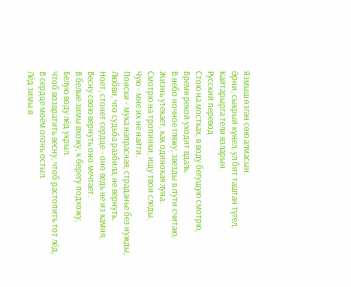Язмыш өзгән сөю алмасын.
Әрни, сыкрый күңел, ул бит таштан түгел,
Кайтарырга тели язларын.
Русский перевод
Стою на мостках, в воду бегущую смотрю,
Время рекой уходит вдаль.
В небо ночное гляжу, звезды в пути считаю,
Жизнь утекает, как одинокая луна.
Смотрю на тропинки, ищу твои следы,
Чую - мне их не найти.
Поиски - мука напрасная, страданье без нужды,
Любви, что судьба разбила, не вернуть.
Ноет, стонет сердце - оно ведь не из камня,
Весну свою вернуть оно мечтает.
В белые зимы вхожу, к берегу подхожу,
Белую воду лёд укрыл.
Чтоб возвратить весну, чтоб растопить тот лёд,
В сердце моём огонь остыл.
Лёд зимы в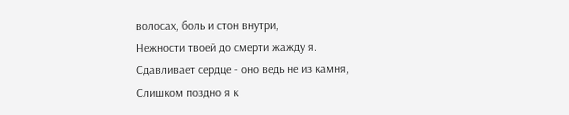волосах, боль и стон внутри,
Нежности твоей до смерти жажду я.
Сдавливает сердце - оно ведь не из камня,
Слишком поздно я к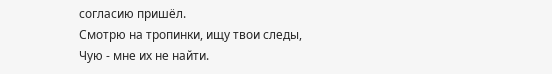согласию пришёл.
Смотрю на тропинки, ищу твои следы,
Чую - мне их не найти.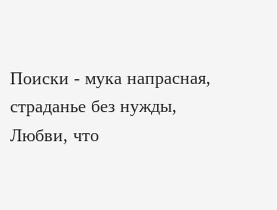Поиски - мука напрасная, страданье без нужды,
Любви, что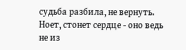судьба разбила, не вернуть.
Ноет, стонет сердце - оно ведь не из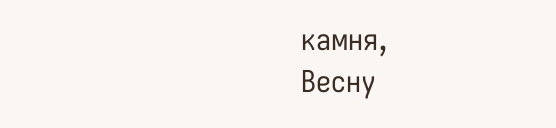камня,
Весну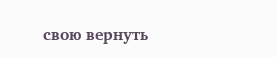свою вернуть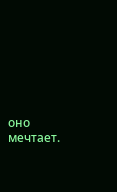оно мечтает.